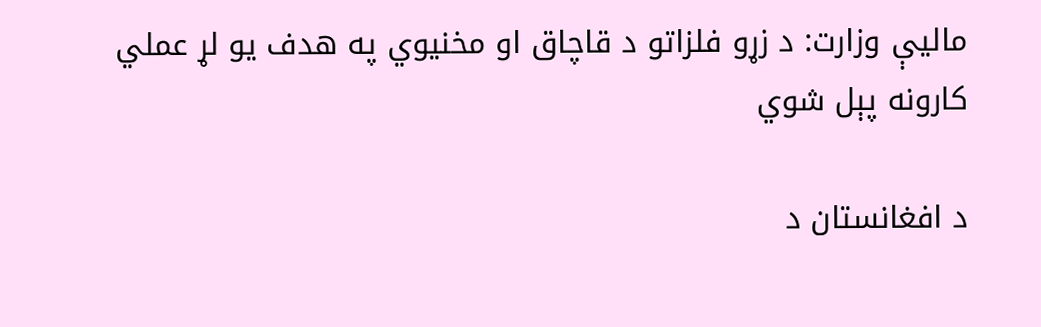ماليې وزارت: د زړو فلزاتو د قاچاق او مخنیوي په هدف يو لړ عملي کارونه پېل شوي

د افغانستان د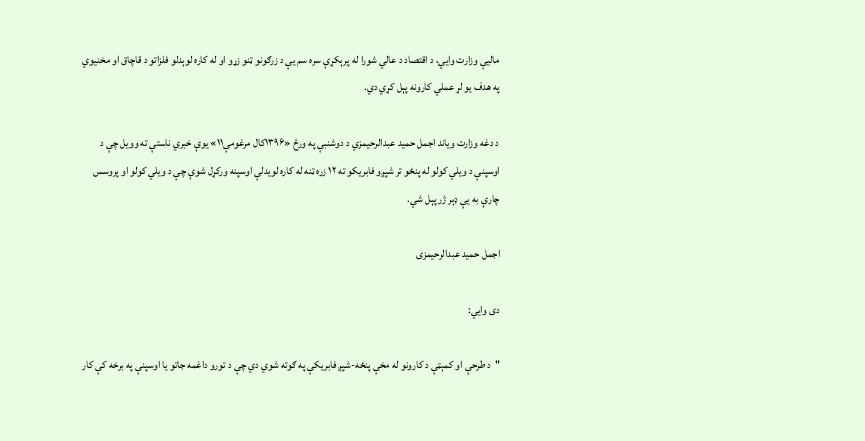ماليې وزارت وايي، د اقتصاد د عالي شورا له پرېکړې سره سم یې د زرګونو ټنو زړو او له کاره لوېدلو فلزاتو د قاچاق او مخنیوي په هدف يو لړ عملي کارونه پېل کړي دي.

د دغه وزارت ویاند اجمل حمید عبدالرحیمزي د دوشنبې په ورځ «۱۳۹۶کال مرغومې۱۱» يوې خبري ناستې ته وویل چې د اوسپنې د ویلي کولو له پنځو تر شپږو فابریکو ته ۱۲ زره ټنه له کاره لویدلې اوسپنه ورکړل شوې چې د ویلي کولو او پروسس چارې به یې ډېر ژر پېل شي.

اجمل حمید عبدالرحیمزی

دی وايي:

"د طرحې او کمېټې د کارونو له مخې پنځه-شپږ فابریکې په ګوته شوي دي چې د تورو داغمه جاتو يا اوسپنې په برخه کې کار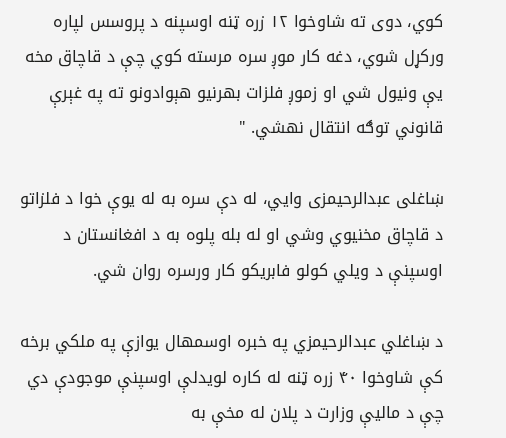کوي، دوی ته شاوخوا ۱۲ زره ټنه اوسپنه د پروسس لپاره ورکړل شوي، دغه کار موږ سره مرسته کوي چې د قاچاق مخه یې ونیول شي او زموږ فلزات بهرنیو هېوادونو ته په غېرې قانوني توګه انتقال نهشي. "

ښاغلی عبدالرحیمزی وايي، له دې سره به له يوې خوا د فلزاتو د قاچاق مخنیوي وشي او له بله پلوه به د افغانستان د اوسپنې د ویلي کولو فابریکو کار ورسره روان شي.

د ښاغلي عبدالرحیمزي په خبره اوسمهال يوازې په ملکي برخه کې شاوخوا ۴۰ زره ټنه له کاره لویدلې اوسپنې موجودې دي چې د ماليې وزارت د پلان له مخې به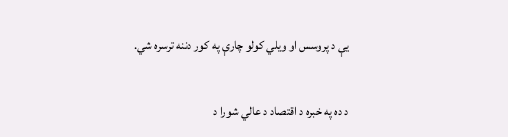یې د پروسس او ویلي کولو چارې په کور دننه ترسره شي.

د ده په خبره د اقتصاد د عالي شورا د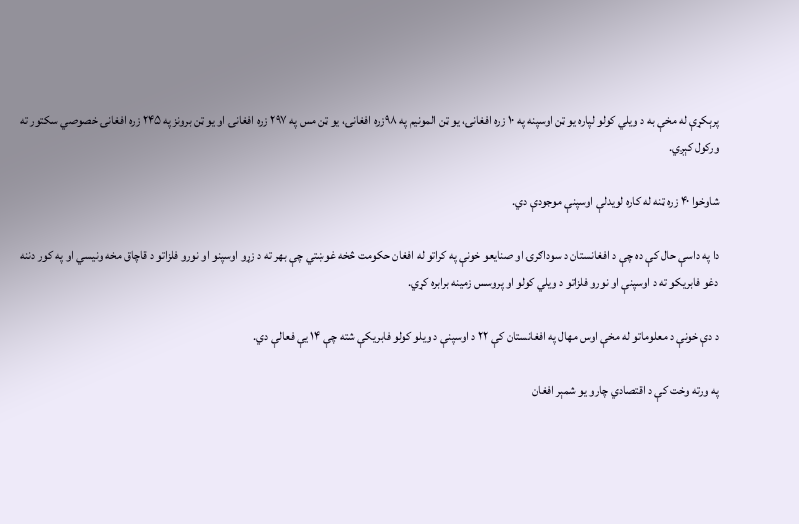پرېکړې له مخې به د ویلي کولو لپاره يو ټن اوسپنه په ۱۰ زره افغانۍ، يو ټن المونیم په ۹۸زره افغانۍ، يو ټن مس په ۲۹۷ زره افغانۍ او يو ټن برونز په ۲۴۵ زره افغانۍ خصوصي سکتور ته ورکول کېږي.

شاوخوا ۴۰ زره ټنه له کاره لویدلې اوسپنې موجودې دي.

دا په داسې حال کې ده چې د افغانستان د سوداګرۍ او صنایعو خونې په کراتو له افغان حکومت څخه غوښتي چې بهر ته د زړو اوسپنو او نورو فلزاتو د قاچاق مخه ونیسي او په کور دننه دغو فابریکو ته د اوسپنې او نورو فلزاتو د ویلي کولو او پروسس زمینه برابره کړي.

د دې خونې د معلوماتو له مخې اوس مهال په افغانستان کې ۲۲ د اوسپنې د ویلو کولو فابریکې شته چې ۱۴ یې فعالې دي.

په ورته وخت کې د اقتصادي چارو يو شمېر افغان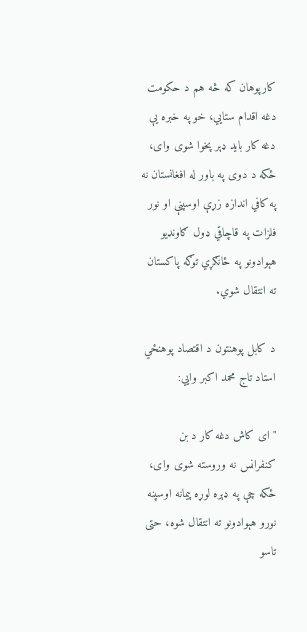کارپوهان که څه هم د حکومت دغه اقدام ستايي، خو په خبره یې دغه کار باید ډېر پخوا شوی وای، ځکه د دوی په باور له افغانستان نه په کافي اندازه زړې اوسپنې او نور فلزات په قاچاقي ډول ګاونډیو هېوادونو په ځانګړي توګه پاکستان ته انتقال شوي.

د کابل پوهنتون د اقتصاد پوهنځي استاد تاج محمد اکبر وايي:

"ای کاش دغه کار د بن کنفرانس نه وروسته شوی وای، ځکه چې په ډېره لوړه پیمانه اوسپنه نورو هېوادونو ته انتقال شوه، حتی تاسو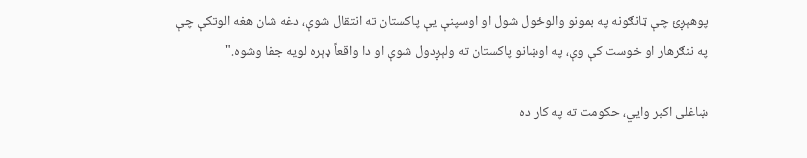پوهېږئ چې ټانګونه په بمونو والوځول شول او اوسپنې يې پاکستان ته انتقال شوې، دغه شان هغه الوتکې چې په ننګرهار او خوست کې وې، په اوښانو پاکستان ته ولېږدول شوې او دا واقعاً ډېره لويه جفا وشوه."

ښاغلی اکبر وايي، حکومت ته په کار ده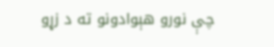چې نورو هېوادونو ته د زړو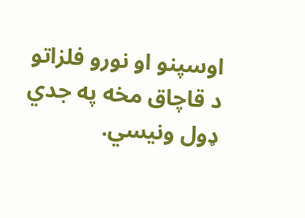اوسپنو او نورو فلزاتو د قاچاق مخه په جدي ډول ونیسي.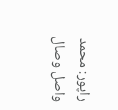راپور: محمد واصل وصال